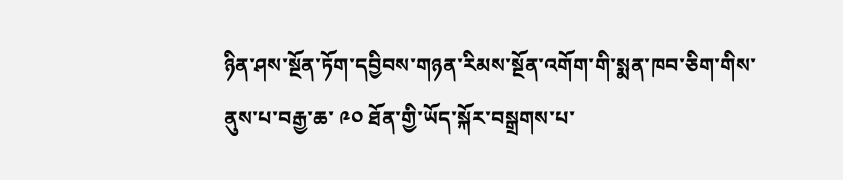ཉིན་ཤས་སྔོན་ཏོག་དབྱིབས་གཉན་རིམས་སྔོན་འགོག་གི་སྨན་ཁབ་ཅིག་གིས་ནུས་པ་བརྒྱ་ཆ་ ༩༠ ཐོན་གྱི་ཡོད་སྐོར་བསྒྲགས་པ་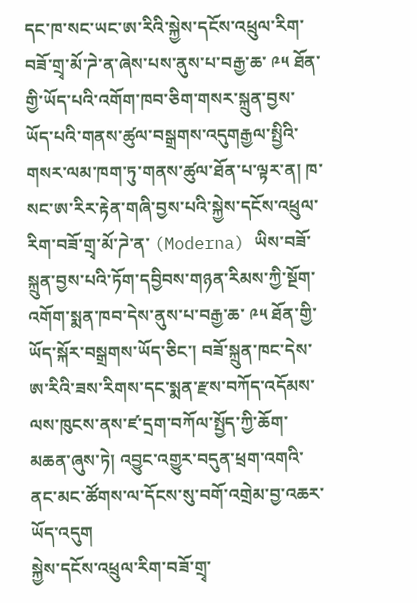དང་ཁ་སང་ཡང་ཨ་རིའི་སྐྱེས་དངོས་འཕྲུལ་རིག་བཟོ་གྲྭ་མོ་ཌེ་ན་ཞེས་པས་ནུས་པ་བརྒྱ་ཆ་ ༩༥ ཐོན་གྱི་ཡོད་པའི་འགོག་ཁབ་ཅིག་གསར་སྐྲུན་བྱས་ཡོད་པའི་གནས་ཚུལ་བསྒྲགས་འདུགརྒྱལ་སྤྱིའི་གསར་ལམ་ཁག་ཏུ་གནས་ཚུལ་ཐོན་པ་ལྟར་ན། ཁ་སང་ཨ་རིར་རྟེན་གཞི་བྱས་པའི་སྐྱེས་དངོས་འཕྲུལ་རིག་བཟོ་གྲྭ་མོ་ཌེ་ན་ (Moderna) ཡིས་བཟོ་སྐྲུན་བྱས་པའི་ཏོག་དབྱིབས་གཉན་རིམས་ཀྱི་སྔོག་འགོག་སྨན་ཁབ་དེས་ནུས་པ་བརྒྱ་ཆ་ ༩༥ ཐོན་གྱི་ཡོད་སྐོར་བསྒྲགས་ཡོད་ཅིང་། བཟོ་སྐྲུན་ཁང་དེས་ཨ་རིའི་ཟས་རིགས་དང་སྨན་རྫས་བཀོད་འདོམས་ལས་ཁུངས་ནས་ཛ་དྲག་བཀོལ་སྤྱོད་ཀྱི་ཆོག་མཆན་ཞུས་ཏེ། འབྱུང་འགྱུར་བདུན་ཕྲག་འགའི་ནང་མང་ཚོགས་ལ་དོངས་སུ་བགོ་འགྲེམ་བྱ་འཆར་ཡོད་འདུག
སྐྱེས་དངོས་འཕྲུལ་རིག་བཟོ་གྲྭ་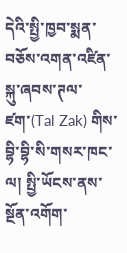དེའི་སྤྱི་ཁྱབ་སྨན་བཅོས་འགན་འཛིན་སྐུ་ཞབས་ཊལ་ཛག་(Tal Zak) གིས་བྷི་བྷི་སི་གསར་ཁང་ལ། སྤྱི་ཡོངས་ནས་སྔོན་འགོག་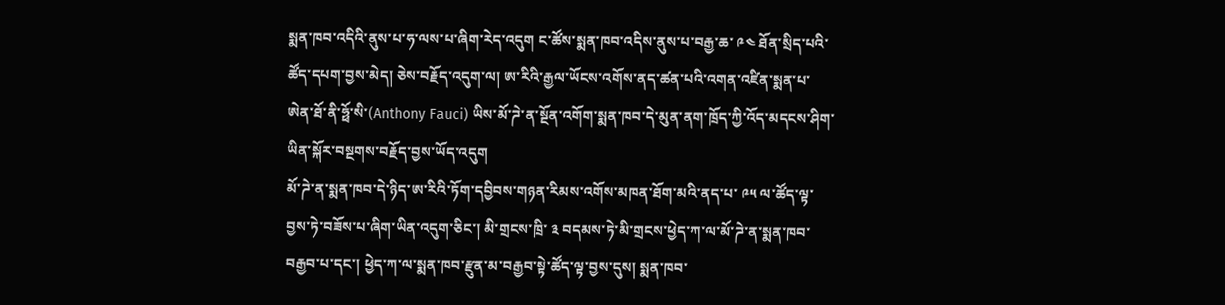སྨན་ཁབ་འདིའི་ནུས་པ་ཧ་ལས་པ་ཞིག་རེད་འདུག ང་ཚོས་སྨན་ཁབ་འདིས་ནུས་པ་བརྒྱ་ཆ་ ༩༤ ཐོན་སྲིད་པའི་ཚོད་དཔག་བྱས་མེད། ཅེས་བརྗོད་འདུག་ལ། ཨ་རིའི་རྒྱལ་ཡོངས་འགོས་ནད་ཚན་པའི་འགན་འཛིན་སྨན་པ་ཨེན་ཐོ་ནི་ཧྥོ་སི་(Anthony Fauci) ཡིས་མོ་ཌེ་ན་སྔོན་འགོག་སྨན་ཁབ་དེ་མུན་ནག་ཁྲོད་ཀྱི་འོད་མདངས་ཤིག་ཡིན་སྐོར་བསྔགས་བརྗོད་བྱས་ཡོད་འདུག
མོ་ཌེ་ན་སྨན་ཁབ་དེ་ཉིད་ཨ་རིའི་ཏོག་དབྱིབས་གཉན་རིམས་འགོས་མཁན་ཐོག་མའི་ནད་པ་ ༩༥ ལ་ཚོད་ལྟ་བྱས་ཏེ་བཟོས་པ་ཞིག་ཡིན་འདུག་ཅིང་། མི་གྲངས་ཁྲི་ ༣ བདམས་ཏེ་མི་གྲངས་ཕྱེད་ཀ་ལ་མོ་ཌེ་ན་སྨན་ཁབ་བརྒྱབ་པ་དང་། ཕྱེད་ཀ་ལ་སྨན་ཁབ་རྫུན་མ་བརྒྱབ་སྟེ་ཚོད་ལྟ་བྱས་དུས། སྨན་ཁབ་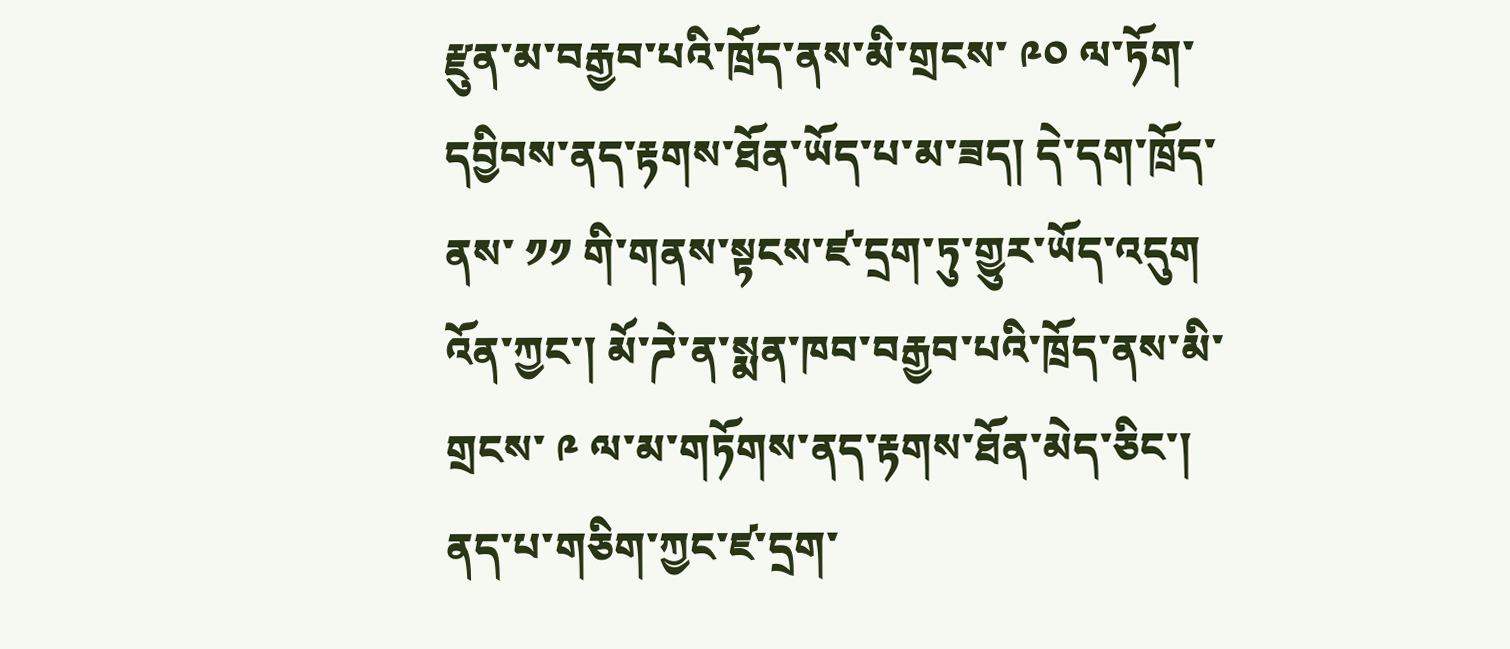རྫུན་མ་བརྒྱབ་པའི་ཁྲོད་ནས་མི་གྲངས་ ༩༠ ལ་ཏོག་དབྱིབས་ནད་རྟགས་ཐོན་ཡོད་པ་མ་ཟད། དེ་དག་ཁྲོད་ནས་ ༡༡ གི་གནས་སྟངས་ཛ་དྲག་ཏུ་གྱུར་ཡོད་འདུག འོན་ཀྱང་། མོ་ཌེ་ན་སྨན་ཁབ་བརྒྱབ་པའི་ཁྲོད་ནས་མི་གྲངས་ ༩ ལ་མ་གཏོགས་ནད་རྟགས་ཐོན་མེད་ཅིང་། ནད་པ་གཅིག་ཀྱང་ཛ་དྲག་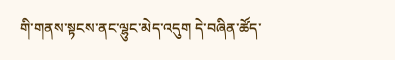གི་གནས་སྟངས་ནང་ལྷུང་མེད་འདུག དེ་བཞིན་ཚོད་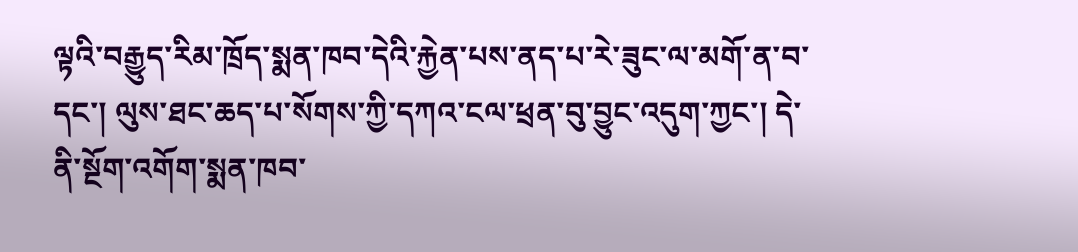ལྟའི་བརྒྱུད་རིམ་ཁྲོད་སྨན་ཁབ་དེའི་རྐྱེན་པས་ནད་པ་རེ་ཟུང་ལ་མགོ་ན་བ་དང་། ལུས་ཐང་ཆད་པ་སོགས་ཀྱི་དཀའ་ངལ་ཕྲན་བུ་བྱུང་འདུག་ཀྱང་། དེ་ནི་སྔོག་འགོག་སྨན་ཁབ་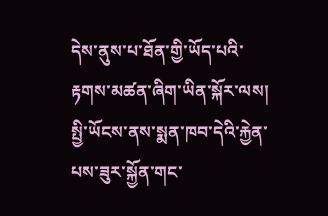དེས་ནུས་པ་ཐོན་གྱི་ཡོད་པའི་རྟགས་མཚན་ཞིག་ཡིན་སྐོར་ལས། སྤྱི་ཡོངས་ནས་སྨན་ཁབ་དེའི་རྐྱེན་པས་ཟུར་སྐྱོན་གང་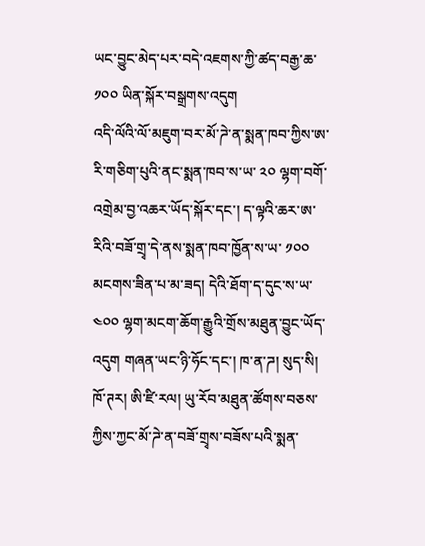ཡང་བྱུང་མེད་པར་བདེ་འཇགས་ཀྱི་ཚད་བརྒྱ་ཆ་ ༡༠༠ ཡིན་སྐོར་བསྒྲགས་འདུག
འདི་ལོའི་ལོ་མཇུག་བར་མོ་ཌེ་ན་སྨན་ཁབ་ཀྱིས་ཨ་རི་གཅིག་པུའི་ནང་སྨན་ཁབ་ས་ཡ་ ༢༠ ལྷག་བགོ་འགྲེམ་བྱ་འཆར་ཡོད་སྐོར་དང་། ད་ལྟའི་ཆར་ཨ་རིའི་བཟོ་གྲྭ་དེ་ནས་སྨན་ཁབ་ཁྱོན་ས་ཡ་ ༡༠༠ མངགས་ཟིན་པ་མ་ཟད། དེའི་ཐོག་ད་དུང་ས་ཡ་ ༤༠༠ ལྷག་མངག་ཆོག་རྒྱུའི་གྲོས་མཐུན་བྱུང་ཡོད་འདུག གཞན་ཡང་ཉི་ཧོང་དང་། ཁ་ན་ཌ། སུད་སི། ཁོ་ཊར། ཨི་ཛི་རལ། ཡུ་རོབ་མཐུན་ཚོགས་བཅས་ཀྱིས་ཀྱང་མོ་ཌེ་ན་བཟོ་གྲྭས་བཟོས་པའི་སྨན་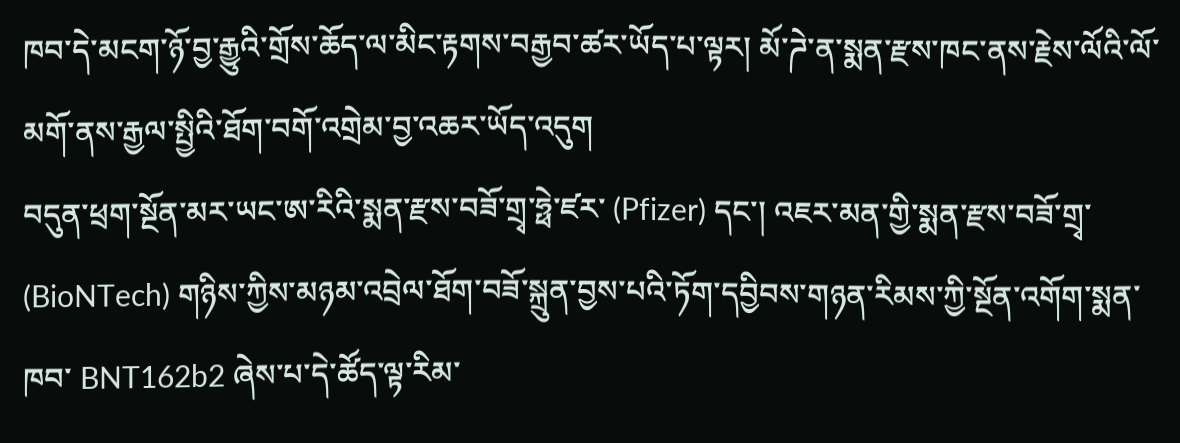ཁབ་དེ་མངག་ཉོ་བྱ་རྒྱུའི་གྲོས་ཆོད་ལ་མིང་རྟགས་བརྒྱབ་ཚར་ཡོད་པ་ལྟར། མོ་ཌེ་ན་སྨན་རྫས་ཁང་ནས་རྗེས་ལོའི་ལོ་མགོ་ནས་རྒྱལ་སྤྱིའི་ཐོག་བགོ་འགྲེམ་བྱ་འཆར་ཡོད་འདུག
བདུན་ཕྲག་སྔོན་མར་ཡང་ཨ་རིའི་སྨན་རྫས་བཟོ་གྲྭ་ཧྥེ་ཛར་ (Pfizer) དང་། འཇར་མན་གྱི་སྨན་རྫས་བཟོ་གྲྭ་ (BioNTech) གཉིས་ཀྱིས་མཉམ་འབྲེལ་ཐོག་བཟོ་སྐྲུན་བྱས་པའི་ཏོག་དབྱིབས་གཉན་རིམས་ཀྱི་སྔོན་འགོག་སྨན་ཁབ་ BNT162b2 ཞེས་པ་དེ་ཚོད་ལྟ་རིམ་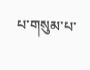པ་གསུམ་པ་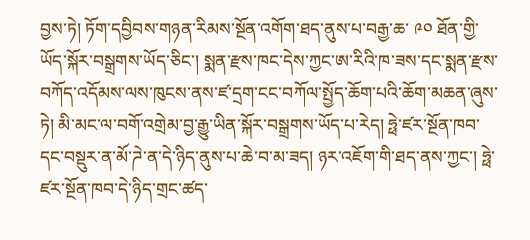བྱས་ཏེ། ཏོག་དབྱིབས་གཉན་རིམས་སྔོན་འགོག་ཐད་ནུས་པ་བརྒྱ་ཆ་ ༩༠ ཐོན་གྱི་ཡོད་སྐོར་བསྒྲགས་ཡོད་ཅིང་། སྨན་རྫས་ཁང་དེས་ཀྱང་ཨ་རིའི་ཁ་ཟས་དང་སྨན་རྫས་བཀོད་འདོམས་ལས་ཁུངས་ནས་ཛ་དྲག་ངང་བཀོལ་སྤྱོད་ཆོག་པའི་ཆོག་མཆན་ཞུས་ཏེ། མི་མང་ལ་བགོ་འགྲེམ་བྱ་རྒྱུ་ཡིན་སྐོར་བསྒྲགས་ཡོད་པ་རེད། ཧྥེ་ཛར་སྔོན་ཁབ་དང་བསྡུར་ན་མོ་ཌེ་ན་དེ་ཉིད་ནུས་པ་ཆེ་བ་མ་ཟད། ཉར་འཇོག་གི་ཐད་ནས་ཀྱང་། ཧྥེ་ཛར་སྔོན་ཁབ་དེ་ཉིད་གྲང་ཚད་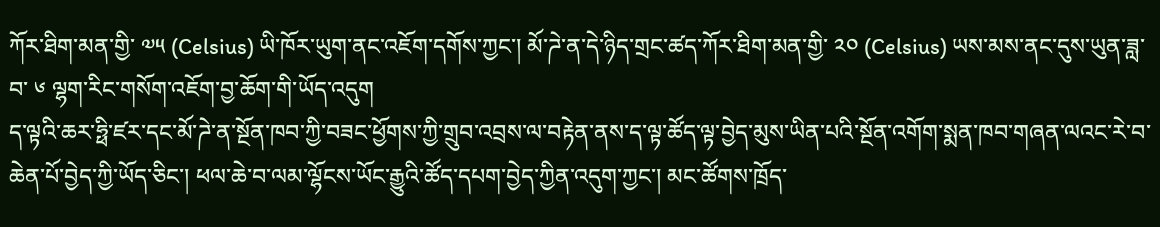ཀོར་ཐིག་མན་གྱི་ ༧༥ (Celsius) ཡི་ཁོར་ཡུག་ནང་འཇོག་དགོས་ཀྱང་། མོ་ཌེ་ན་དེ་ཉིད་གྲང་ཚད་ཀོར་ཐིག་མན་གྱི་ ༢༠ (Celsius) ཡས་མས་ནང་དུས་ཡུན་ཟླ་བ་ ༦ ལྷག་རིང་གསོག་འཇོག་བྱ་ཆོག་གི་ཡོད་འདུག
ད་ལྟའི་ཆར་ཧྥི་ཛར་དང་མོ་ཌེ་ན་སྔོན་ཁབ་ཀྱི་བཟང་ཕྱོགས་ཀྱི་གྲུབ་འབྲས་ལ་བརྟེན་ནས་ད་ལྟ་ཚོད་ལྟ་བྱེད་མུས་ཡིན་པའི་སྔོན་འགོག་སྨན་ཁབ་གཞན་ལའང་རེ་བ་ཆེན་པོ་བྱེད་ཀྱི་ཡོད་ཅིང་། ཕལ་ཆེ་བ་ལམ་ལྷོངས་ཡོང་རྒྱུའི་ཚོད་དཔག་བྱེད་ཀྱིན་འདུག་ཀྱང་། མང་ཚོགས་ཁྲོད་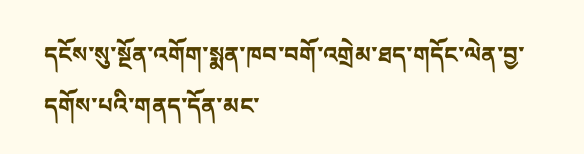དངོས་སུ་སྔོན་འགོག་སྨན་ཁབ་བགོ་འགྲེམ་ཐད་གདོང་ལེན་བྱ་དགོས་པའི་གནད་དོན་མང་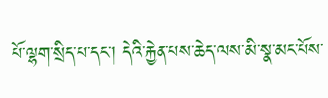པོ་ལྷག་སྲིད་པ་དང་། དེའི་རྐྱེན་པས་ཆེད་ལས་མི་སྣ་མང་པོས་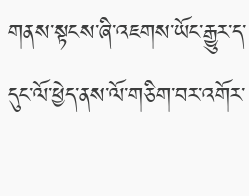གནས་སྟངས་ཞི་འཇགས་ཡོང་རྒྱུར་ད་དུང་ལོ་ཕྱེད་ནས་ལོ་གཅིག་བར་འགོར་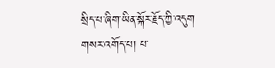སྲིད་པ་ཞིག་ཡིན་སྐོར་རྗོད་ཀྱི་འདུག
གསར་འགོད་པ། པ་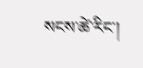སངས་ཚེ་རིང་།